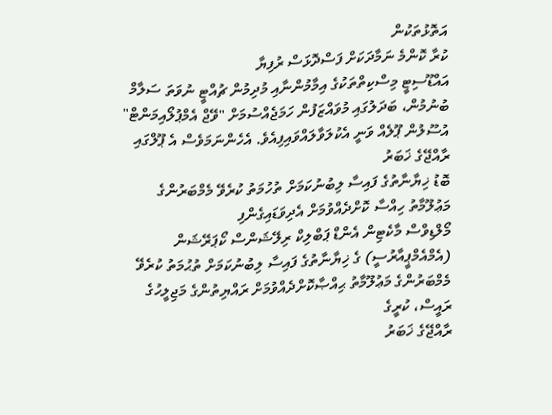އަތޮޅުތަކުން
ކުރާ ކޮންމެ ނަމާދަކަށް ފަސްދޮޅަސް ރުފިޔާ
އައްޑޫސިޓީ މިސްކިތްތަކުގެ އިމާމުންނާއި މުދިމުން ޗުއްޓީ ނުވަތަ ސަލާމް ބުނުމުން، ބަދަލުގައި މުވައްޒަފުން ހަމަޖެއްސުމަށް "ވޭޖް އެމްޕުލޯއިމަންޓް" އުސޫލުން ޕޫލެއް ވަނީ އެކުލަވާލައްވައިފިއެވެ. އެހެންނަމަވެސް އެ ޕޫލްގައި
ރާއްޖޭގެ ޚަބަރު
ބޮޑު ޚިޔާނާތުގެ ފައިސާ ލިބުނުކަމަށް ތުހުމަތު ކުރެވޭ މެމްބަރުންގެ މަޢުލޫމާތު ހިއްސާ ކޮށްދެއްވުމަށް އެދިވަޑައިގެންފި
މޯލްޑިވްސް މާކެޓިން އެންޑް ޕަބްލިކް ރިލޭޝަންސް ކޯޕަރޭޝަން (އެމްއެމްޕީއާރުސީ) ގެ ޚިޔާނާތުގެ ފައިސާ ލިބުނުކަމަށް ތުޙުމަތު ކުރެވޭ މެމްބަރުންގެ މަޢުލޫމާތު ޙިއްޞާކޮށްދެއްވުމަށް ރައްޔިތުންގެ މަޖިލީހުގެ ރައީސް، ކުރީގެ
ރާއްޖޭގެ ޚަބަރު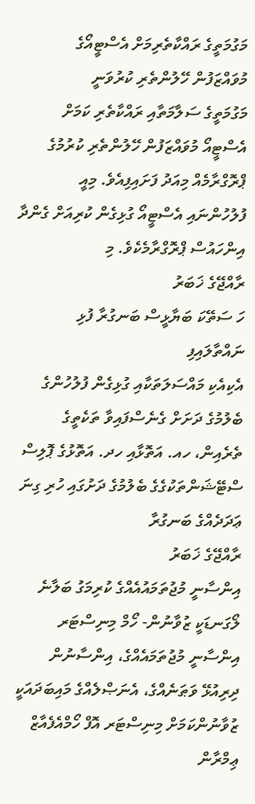މަގުމަތީގެ ރައްކާތެރިމަށް އެސްޓީއޯގެ މުވައްޒަފުން ހޭލުންތެރި ކުރުވަނީ
މަގުމަތީގެ ސަލާމަތާއި ރައްކާތެރި ކަމަށް އެސްޓީއޯ މުވައްޒަފުން ހޭލުންތެރި ކުރުމުގެ ޕްރޮގްރާމެއް މިއަދު ފަށައިފިއެވެ. މިއީ ފުލުހުންނައި އެސްޓީއޯ ގުޅިގެން ކުރިއަށް ގެންދާ އިންހައުސް ޕްރޮގްރާމެކެވެ. މި
ރާއްޖޭގެ ޚަބަރު
ހަ ސަތޭކަ ބަޔާޅީސް ބަނގުރާ ފުޅި ނައްތާލައިފި
އެކިއެކި މައްސަލަތަކާއި ގުޅިގެން ފުލުހުންގެ ބެލުމުގެ ދަށަށް ގެނެސްފައިވާ ތަކެތީގެ ތެރެއިން، ހއ. އަތޮޅާއި ހދ. އަތޮޅުގެ ޕޮލިސް ސްޓޭޝަންތަކުގެގެ ބެލުމުގެ ދަށުގައި ހުރި ގިނަ ޢަދަދެއްގެ ބަނގުރާ
ރާއްޖޭގެ ޚަބަރު
އިންސާނީ މުޖުތަމައުއެއްގެ ކުރިމަގު ބަލާނެ ލޯގަނޑަކީ ޒުވާނުން- ހޯމް މިނިސްޓަރ
އިންސާނީ މުޖުތަމައެއްގެ، އިންސާނުން ދިރިއުޅޭ ވަޠަނެއްގެ، އެނަޞްލެއްގެ މައިބަދައަކީ ޒުވާނުންކަމަށް މިނިސްޓަރ އޮފް ހޯމްއެފެއާޒް ޢިމްރާން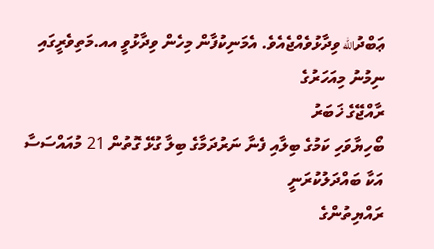ޢަބްދުالله ވިދާޅުވެއްޖެއެވެ. އެމަނިކުފާން މިހެން ވިދާޅުވީ އއ.މަތިވެރީގައި ނިމުނު މިއަހަރުގެ
ރާއްޖޭގެ ޚަބަރު
ބޯހިޔާވަހި ކަމުގެ ބިލާއި ފެނާ ނަރުދަމާގެ ބިލާ ގުޅޭ ގޮތުން 21 މުއައްސަސާ އަކާ ބައްދަލުކުރަނީ
ރައްޔިތުންގެ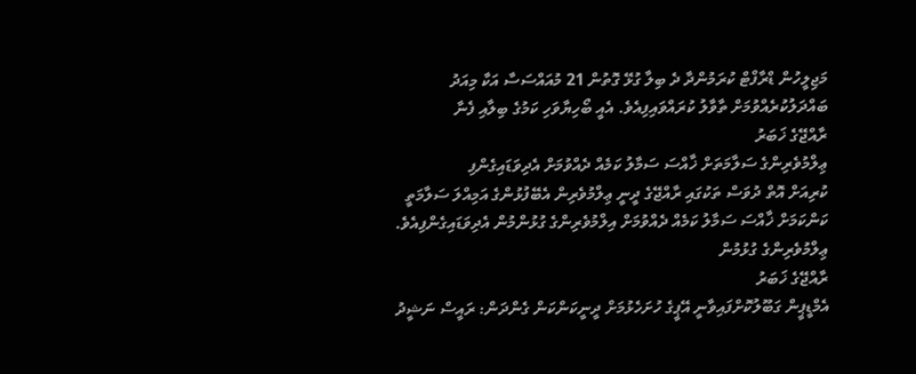މަޖިލީހުން ޑްރާފްޓް ކުރަމުންދާ ދެ ބިލާ ގުޅޭ ގޮތުން 21 މުއައްސަސާ އަކާ މިއަދު ބައްދަލުކުރެއްވުމަށް ތާވާލު ކުރައްވައިފިއެވެ. އެއީ ބޯހިޔާވަހި ކަމުގެ ބިލާއި ފެނާ
ރާއްޖޭގެ ޚަބަރު
ޢިލްމުވެރިންގެ ސަލާމަތަށް ޚާއްސަ ސަމާލު ކަމެއް ދެއްވުމަށް އެދިވަޑައިގެންފި
ކުރިއަށް އޮތް ދުވަސް ތަކުގައި ރާއްޖޭގެ ދީނީ ޢިލްމުވެރިން އެބޭފުޅުންގެ އަމިއްލަ ސަލާމަތީ ކަންކަމަށް ޚާއްސަ ސަމާލު ކަމެއް ދެއްވުމަށް އިލްމުވެރިންގެ ގުޅުންމުން އެދިވަޑައިގެންފިއެވެ. ޢިލްމުވެރިންގެ ގުޅުމުން
ރާއްޖޭގެ ޚަބަރު
އެމްޑީޕީން ގަބޫލުކޮށްފައިވާނީ އޭޕީގެ ހުށަހެޅުމަށް ދީނީކަންކަން ގެންދަން: ރައީސް ނަޝީދު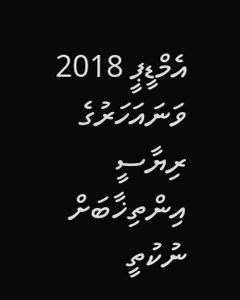އެމްޑީޕީ 2018 ވަނައަހަރުގެ ރިޔާސީ އިންތިޚާބަށް ނުކުތީ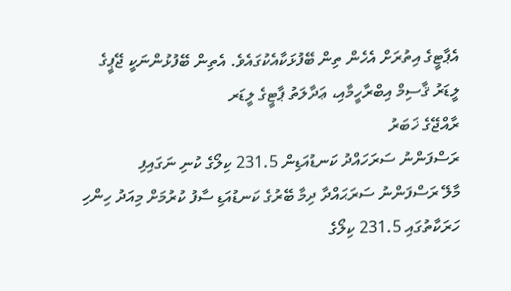އެޕާޓީގެ އިތުރަށް އެހެން ތިން ބޭފުޅަކާއެކުގައެވެ. އެތިން ބޭފުޅުންނަކީ ޖޭޕީގެ ލީޑަރު ޤާސިމް އިބްރާހީމާއި، ޢަދާލަތު ޕާޓީގެ ލީޑަރ
ރާއްޖޭގެ ޚަބަރު
ރަސްފަންނު ސަރަހައްދު ކަނޑުއަޑިން 231.5 ކިލޯގެ ކުނި ނަގައިފި
މާލޭ ރަސްފަންނު ސަރަޙައްދާ ދިމާ ބޭރުގެ ކަނޑުއަޑި ސާފު ކުރުމަށް މިއަދު ހިންހި ހަރަކާތުގައި 231.5 ކިލޯގެ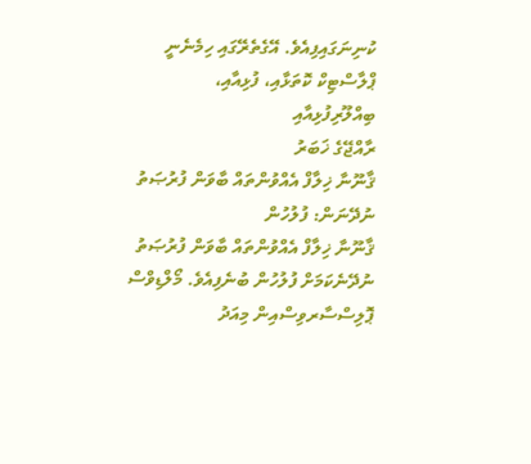ކުނިނަގައިފިއެވެ. އޭގެތެރޭގައި ހިމެނެނީ ޕްލާސްޓިކް ކޮތަޅާއި، ފުޅިއާއި، ބިއްލޫރިފުޅިއާއި
ރާއްޖޭގެ ޚަބަރު
ޤާނޫނާ ޚިލާފް އެއްވުންތައް ބާވަން ފުރުޞަތު ނުދޭނަން: ފުލުހުން
ޤާނޫނާ ޚިލާފް އެއްވުންތައް ބާވަން ފުރުޞަތު ނުދޭނެކަމަށް ފުލުހުން ބުނެފިއެވެ. މޯލްޑިވްސް ޕޮލިސްސާރވިސްއިން މިއަދު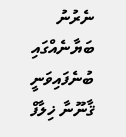ނެރުނު ބަޔާނެއްގައި ބުނެފައިވަނީ ޤާނޫނާ ޚިލާފް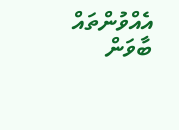އެއްވުންތައް ބާވަން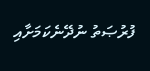ފުރުޞަތު ނުދޭނެކަމަށާއި